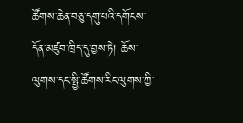ཚོགས་ཆེན་བཅུ་དགུ་པའི་དགོངས་དོན་མཛུབ་ཁྲིད་དུ་བྱས་ཏེ། ཆོས་ལུགས་དང་སྤྱི་ཚོགས་རིང་ལུགས་ཀྱི་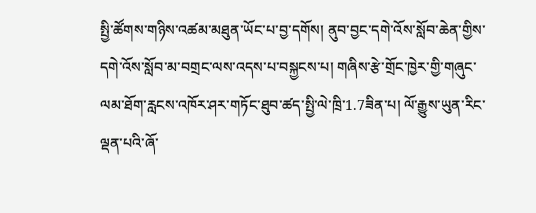སྤྱི་ཚོགས་གཉིས་འཚམ་མཐུན་ཡོང་པ་བྱ་དགོས། ནུབ་བྱང་དགེ་འོས་སློབ་ཆེན་གྱིས་དགེ་འོས་སློབ་མ་བགྲང་ལས་འདས་པ་བསྐྱངས་པ། གཞིས་རྩེ་གྲོང་ཁྱེར་གྱི་གཞུང་ལམ་ཐོག་རླངས་འཁོར་ཤར་གཏོང་ཐུབ་ཚད་སྤྱི་ལེ་ཁྲི་1.7ཟིན་པ། ལོ་རྒྱུས་ཡུན་རིང་ལྡན་པའི་ཞོ་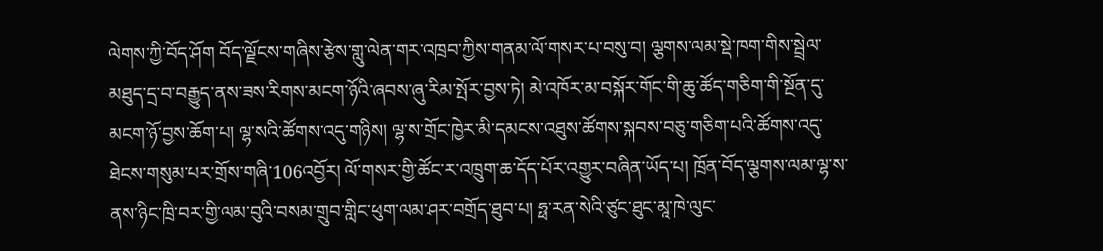ལེགས་ཀྱི་བོད་ཤོག བོད་ལྗོངས་གཞིས་རྩེས་གླུ་ལེན་གར་འཁྲབ་ཀྱིས་གནམ་ལོ་གསར་པ་བསུ་བ། ལྕགས་ལམ་སྡེ་ཁག་གིས་སྦྲེལ་མཐུད་དྲ་བ་བརྒྱུད་ནས་ཟས་རིགས་མངག་ཉོའི་ཞབས་ཞུ་རིམ་སྤོར་བྱས་ཏེ། མེ་འཁོར་མ་བསྐོར་གོང་གི་ཆུ་ཚོད་གཅིག་གི་སྔོན་དུ་མངག་ཉོ་བྱས་ཆོག་པ། ལྷ་སའི་ཚོགས་འདུ་གཉིས། ལྷ་ས་གྲོང་ཁྱེར་མི་དམངས་འཐུས་ཚོགས་སྐབས་བཅུ་གཅིག་པའི་ཚོགས་འདུ་ཐེངས་གསུམ་པར་གྲོས་གཞི་106འབྱོར། ལོ་གསར་གྱི་ཚོང་ར་འཁྲུག་ཆ་དོད་པོར་འགྱུར་བཞིན་ཡོད་པ། ཁྲོན་བོད་ལྕགས་ལམ་ལྷ་ས་ནས་ཉིང་ཁྲི་བར་གྱི་ལམ་བུའི་བསམ་གྲུབ་གླིང་ཕུག་ལམ་ཤར་བགྲོད་ཐུབ་པ། ཧྥ་རན་སེའི་ཙུང་ཐུང་མཱ་ཁེ་ལུང་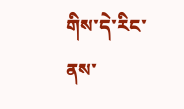གིས་དེ་རིང་ནས་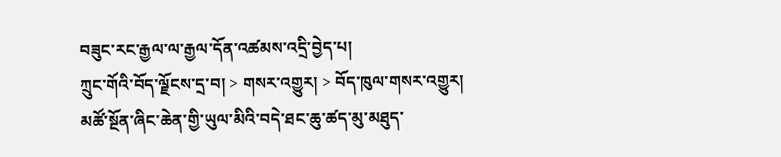བཟུང་རང་རྒྱལ་ལ་རྒྱལ་དོན་འཚམས་འདྲི་བྱེད་པ།
ཀྲུང་གོའི་བོད་ལྗོངས་དྲ་བ། > གསར་འགྱུར། > བོད་ཁུལ་གསར་འགྱུར།
མཚོ་སྔོན་ཞིང་ཆེན་གྱི་ཡུལ་མིའི་བདེ་ཐང་ཆུ་ཚད་མུ་མཐུད་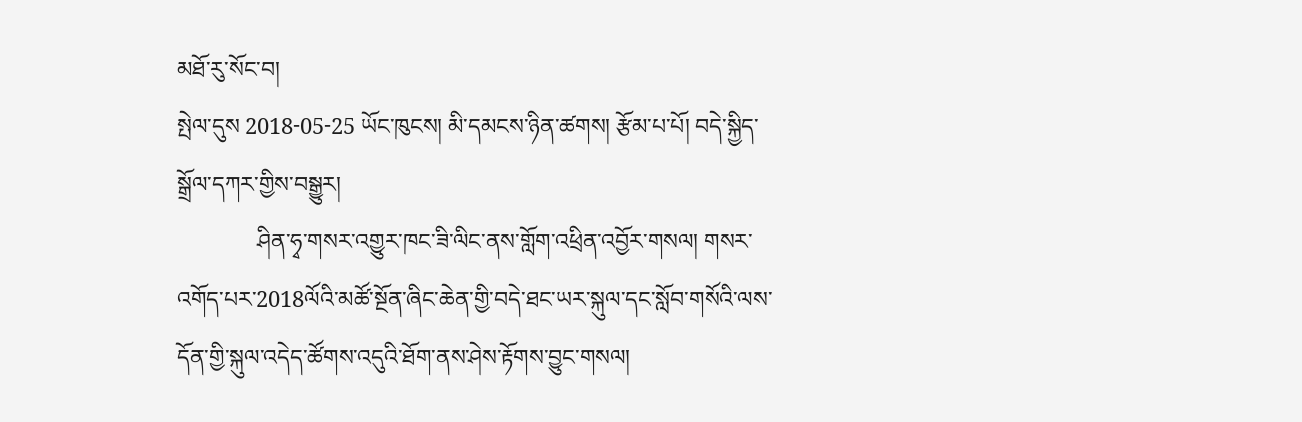མཐོ་རུ་སོང་བ།
སྤེལ་དུས 2018-05-25 ཡོང་ཁུངས། མི་དམངས་ཉིན་ཚགས། རྩོམ་པ་པོ། བདེ་སྐྱིད་སྒྲོལ་དཀར་གྱིས་བསྒྱུར།
              ཤིན་ཧྭ་གསར་འགྱུར་ཁང་ཟི་ལིང་ནས་གློག་འཕྲིན་འབྱོར་གསལ། གསར་འགོད་པར་2018ལོའི་མཚོ་སྔོན་ཞིང་ཆེན་གྱི་བདེ་ཐང་ཡར་སྐུལ་དང་སློབ་གསོའི་ལས་དོན་གྱི་སྐུལ་འདེད་ཚོགས་འདུའི་ཐོག་ནས་ཤེས་རྟོགས་བྱུང་གསལ།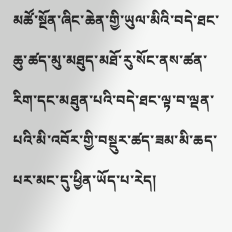མཚོ་སྔོན་ཞིང་ཆེན་གྱི་ཡུལ་མིའི་བདེ་ཐང་ཆུ་ཚད་མུ་མཐུད་མཐོ་རུ་སོང་ནས་ཚན་རིག་དང་མཐུན་པའི་བདེ་ཐང་ལྟ་བ་ལྡན་པའི་མི་འབོར་གྱི་བསྡུར་ཚད་ཟམ་མི་ཆད་པར་མང་དུ་ཕྱིན་ཡོད་པ་རེད།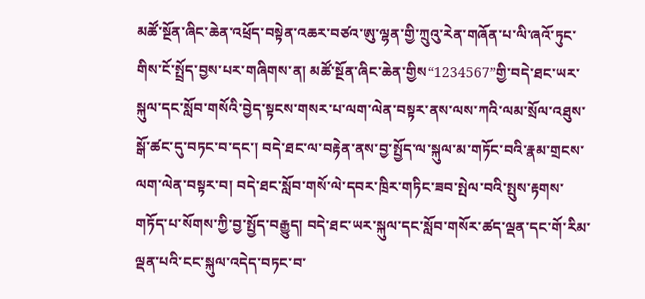མཚོ་སྔོན་ཞིང་ཆེན་འཕྲོད་བསྟེན་འཆར་བཙའ་ཨུ་ལྷན་གྱི་ཀྲུའུ་རེན་གཞོན་པ་ལི་ཞའོ་ཏུང་གིས་ངོ་སྤྲོད་བྱས་པར་གཞིགས་ན། མཚོ་སྔོན་ཞིང་ཆེན་གྱིས“1234567”གྱི་བདེ་ཐང་ཡར་སྐུལ་དང་སློབ་གསོའི་བྱེད་སྟངས་གསར་པ་ལག་ལེན་བསྟར་ནས་ལས་ཀའི་ལམ་སྲོལ་འཐུས་སྒོ་ཚང་དུ་བཏང་བ་དང་། བདེ་ཐང་ལ་བརྟེན་ནས་བྱ་སྤྱོད་ལ་སྐུལ་མ་གཏོང་བའི་རྣམ་གྲངས་ལག་ལེན་བསྟར་བ། བདེ་ཐང་སློབ་གསོ་ལེ་དབར་ཁྲིར་གཏིང་ཟབ་སྤེལ་བའི་སྤུས་རྟགས་གཏོད་པ་སོགས་ཀྱི་བྱ་སྤྱོད་བརྒྱུད། བདེ་ཐང་ཡར་སྐུལ་དང་སློབ་གསོར་ཚད་ལྡན་དང་གོ་རིམ་ལྡན་པའི་ངང་སྐུལ་འདེད་བཏང་བ་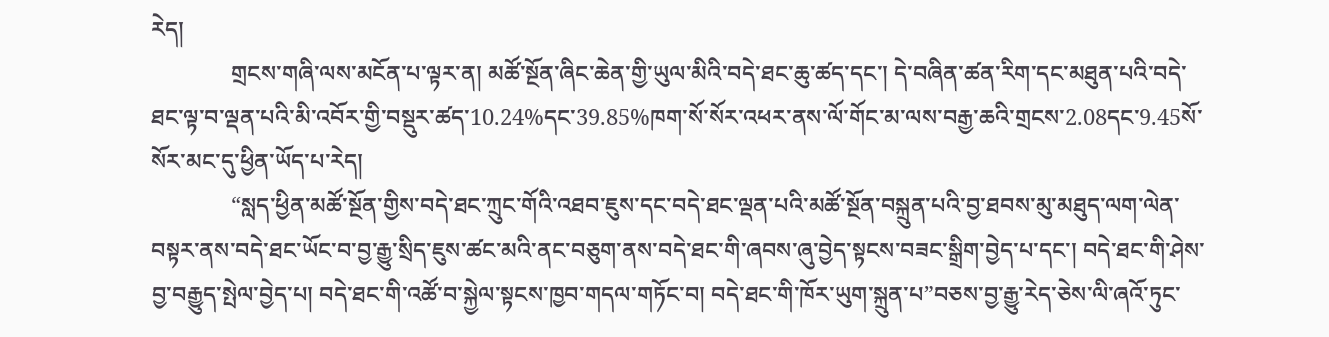རེད།
              གྲངས་གཞི་ལས་མངོན་པ་ལྟར་ན། མཚོ་སྔོན་ཞིང་ཆེན་གྱི་ཡུལ་མིའི་བདེ་ཐང་ཆུ་ཚད་དང་། དེ་བཞིན་ཚན་རིག་དང་མཐུན་པའི་བདེ་ཐང་ལྟ་བ་ལྡན་པའི་མི་འབོར་གྱི་བསྡུར་ཚད་10.24%དང་39.85%ཁག་སོ་སོར་འཕར་ནས་ལོ་གོང་མ་ལས་བརྒྱ་ཆའི་གྲངས་2.08དང་9.45སོ་སོར་མང་དུ་ཕྱིན་ཡོད་པ་རེད།
              “སླད་ཕྱིན་མཚོ་སྔོན་གྱིས་བདེ་ཐང་ཀྲུང་གོའི་འཐབ་ཇུས་དང་བདེ་ཐང་ལྡན་པའི་མཚོ་སྔོན་བསྐྲུན་པའི་བྱ་ཐབས་མུ་མཐུད་ལག་ལེན་བསྟར་ནས་བདེ་ཐང་ཡོང་བ་བྱ་རྒྱུ་སྲིད་ཇུས་ཚང་མའི་ནང་བཅུག་ནས་བདེ་ཐང་གི་ཞབས་ཞུ་བྱེད་སྟངས་བཟང་སྒྲིག་བྱེད་པ་དང་། བདེ་ཐང་གི་ཤེས་བྱ་བརྒྱུད་སྤེལ་བྱེད་པ། བདེ་ཐང་གི་འཚོ་བ་སྐྱེལ་སྟངས་ཁྱབ་གདལ་གཏོང་བ། བདེ་ཐང་གི་ཁོར་ཡུག་སྐྲུན་པ”བཅས་བྱ་རྒྱུ་རེད་ཅེས་ལི་ཞའོ་ཏུང་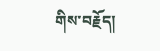གིས་བརྗོད།